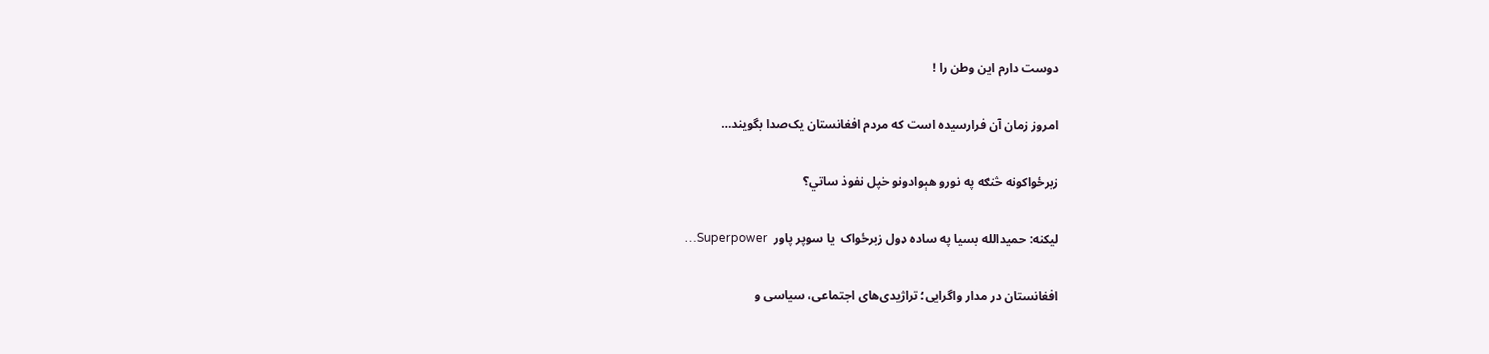دوست دارم این وطن را !

امروز زمان آن فرارسیده است که مردم افغانستان یک‌صدا بگویند…

زبرځواکونه څنګه په نورو هېوادونو خپل نفوذ ساتي؟

ليکنه: حميدالله بسيا په ساده ډول زبرځواک  يا سوپر پاور  Superpower…

افغانستان در مدار واگرایی؛ تراژیدی‌های اجتماعی، سیاسی و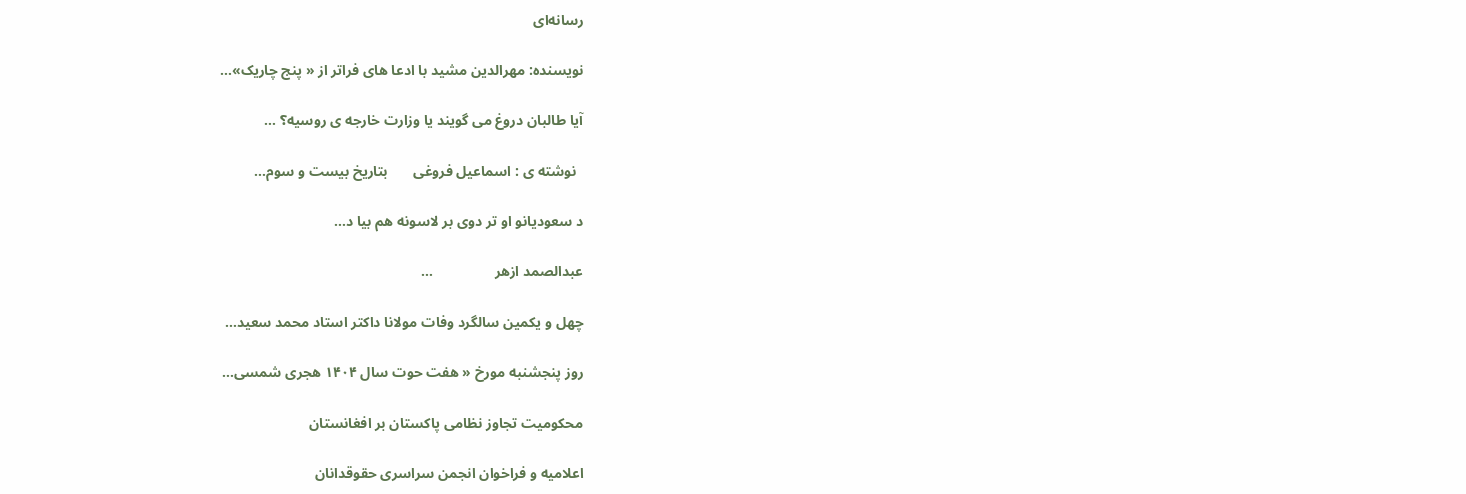رسانه‌ای

نویسنده: مهرالدین مشید با ادعا های فراتر از « پنج چاریک»…

آیا طالبان دروغ می گویند یا وزارت خارجه ی روسیه؟ …

  نوشته ی : اسماعیل فروغی       بتاریخ بیست و سوم…

د سعوديانو او تر دوی بر لاسونه هم بيا د…

عبدالصمد ازهر                 …

چهل و یکمین سالگرد وفات مولانا داکتر استاد محمد سعید…

روز پنجشنبه مورخ « هفت حوت سال ۱۴۰۴ هجری شمسی…

محکومیت تجاوز نظامی پاکستان بر افغانستان

اعلامیه و فراخوان انجمن سراسری حقوقدانان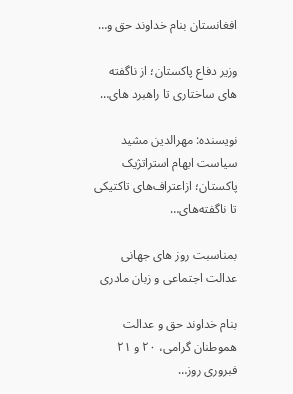افغانستان بنام خداوند حق و…

وزیر دفاع پاکستان؛ از ناگفته های ساختاری تا راهبرد های…

نویسنده: مهرالدین مشید سیاست ابهام استراتژیک پاکستان؛ ازاعتراف‌های تاکتیکی تا ناگفته‌های…

بمناسبت روز های جهانی عدالت اجتماعی و زبان مادری

بنام خداوند حق و عدالت هموطنان گرامی، ۲۰ و ۲۱ فبروری روز…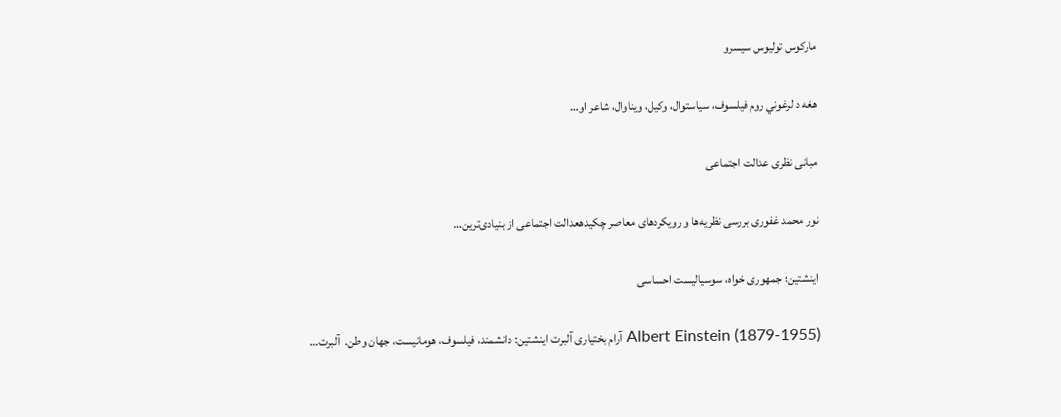مارکوس تولیوس سیسرو

هغه د لرغوني روم فیلسوف، سیاستوال، وکیل، ویناوال، شاعر او…

مبانی نظری عدالت اجتماعی

نور محمد غفوری بررسی نظریه‌ها و رویکردهای معاصر چکیدهعدالت اجتماعی از بنیادی‌ترین…

اینشتین؛ جمهوری خواه، سوسیالیست احساسی

Albert Einstein (1879-1955) آرام بختیاری آلبرت اینشتین: دانشمند، فیلسوف، هومانیست، جهان وطن.  آلبرت…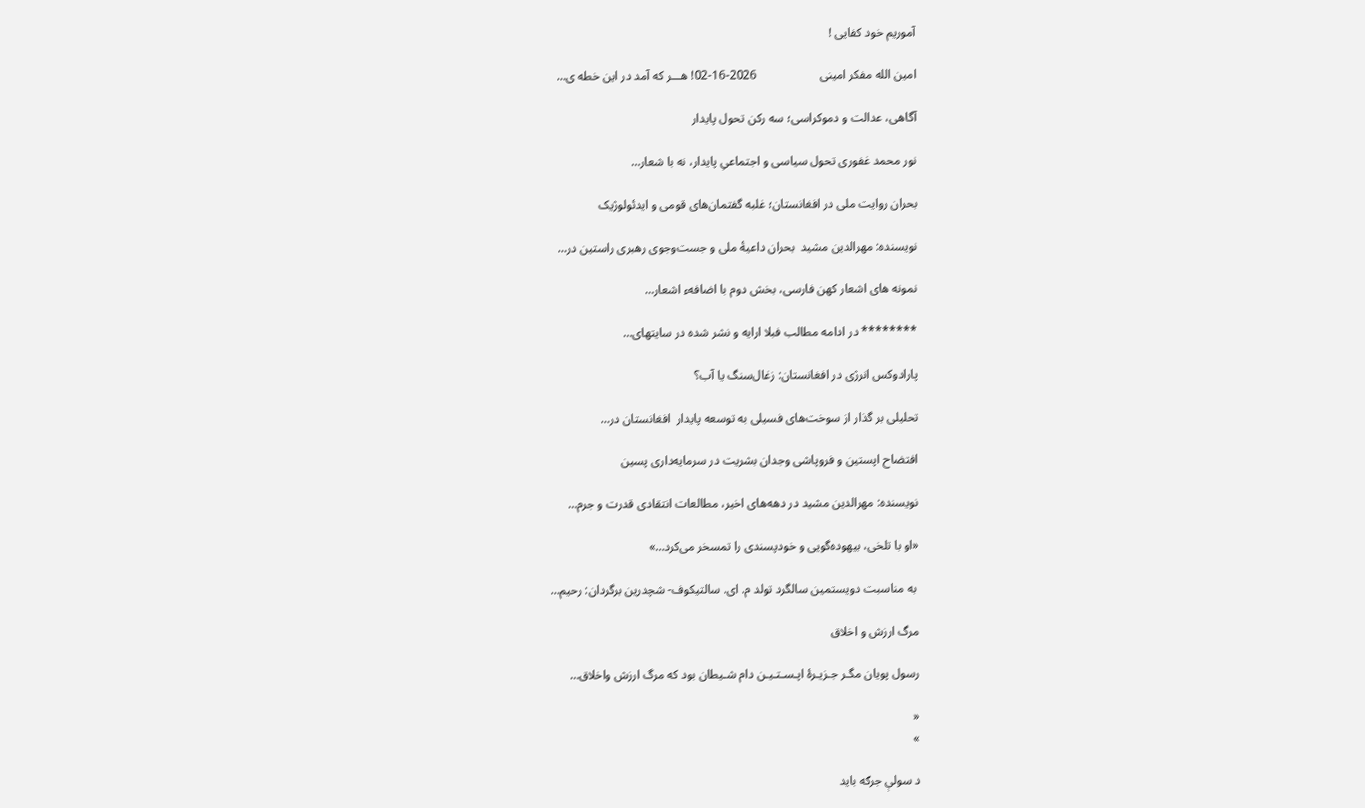آموریم خود کفایی !

امین الله مفکر امینی                    2026-16-02! هـــر که آمد در این خطه ی…

آگاهی، عدالت و دموکراسی؛ سه رکن تحول پایدار

نور محمد غفوری تحول سیاسی و اجتماعیِ پایدار، نه با شعار…

بحران روایت ملی در افغانستان؛ غلبه گفتمان‌های قومی و ایدئولوژیک

نویسنده: مهرالدین مشید  بحران داعیهٔ ملی و جست‌وجوی رهبری راستین در…

نمونه های اشعار کهن فارسی، بخش دوم با اضافهء اشعار…

******** در ادامه مطالب فبلا ارايه و نشر شده در سایتهای…

پارادوکس انرژی در افغانستان: زغال‌سنگ یا آب؟

تحلیلی بر گذار از سوخت‌های فسیلی به توسعه پایدار  افغانستان در…

افتضاح اپستین و فروپاشی وجدان بشریت در سرمایه‌داری پسین

نویسنده: مهرالدین مشید در دهه‌های اخیر، مطالعات انتقادی قدرت و جرم…

«او با تلخی، بیهوده‌گویی و خودپسندی را تمسخر می‌کرد…»

 به مناسبت دویستمین سالگرد تولد م. ای. سالتیکوف- شچدرین برگردان: رحیم…

مرگ ارزش و اخلاق

رسول پویان مگـر جـزیـرۀ اپـسـتـیـن دام شـیطان بود که مرگ ارزش واخلاق…

«
»

د سولې جرګه باید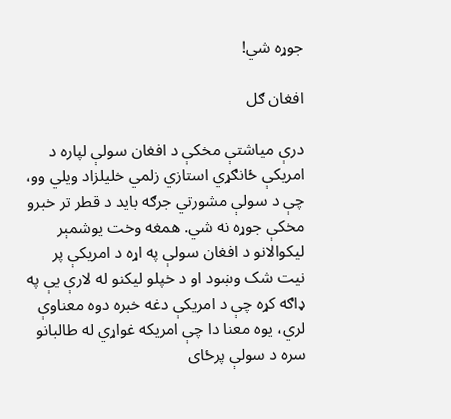جوړه شي!

افغان ګل

درې میاشتې مخکې د افغان سولې لپاره د امریکې ځانګړي استازي زلمي خلیلزاد ویلي وو، چې د سولې مشورتي جرګه باید د قطر تر خبرو مخکې جوړه نه شي. همغه وخت یوشمېر لیکوالانو د افغان سولې په اړه د امریکې پر نیت شک وښود او د خپلو لیکنو له لارې یې په ډاګه کړه چې د امریکې دغه خبره دوه معناوې لري، یوه معنا دا چې امریکه غواړي له طالبانو سره د سولې پرځای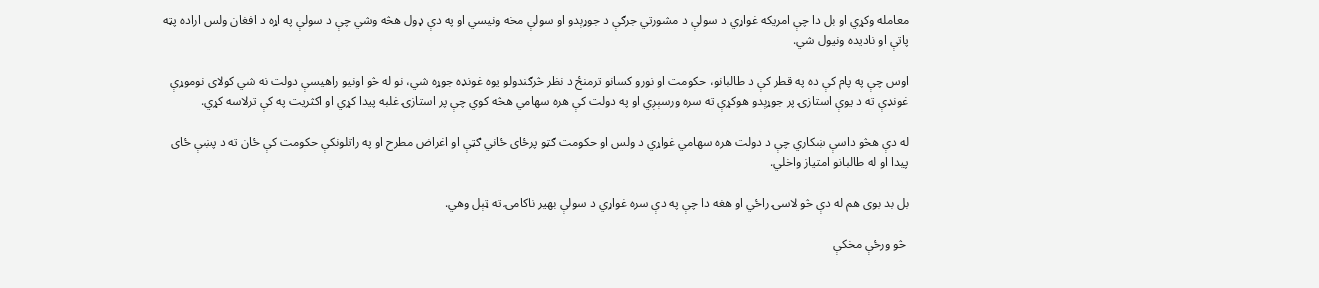معامله وکړي او بل دا چې امریکه غواړي د سولې د مشورتي جرګې د جوړېدو او سولې مخه ونیسي او په دې ډول هڅه وشي چې د سولې په اړه د افغان ولس اراده پټه پاتې او نادیده ونیول شي.

اوس چې په پام کې ده په قطر کې د طالبانو، حکومت او نورو کسانو ترمنځ د نظر څرګندولو یوه غونډه جوړه شي، نو له څو اونیو راهیسې دولت نه شي کولای نوموړې غونډې ته د یوې استازۍ پر جوړېدو هوکړې ته سره ورسېږي او په دولت کې هره سهامي هڅه کوي چې پر استازۍ غلبه پیدا کړي او اکثریت په کې ترلاسه کړي.

له دې هڅو داسې ښکاري چې د دولت هره سهامي غواړي د ولس او حکومت ګټو پرځای ځاني ګټې او اغراض مطرح او په راتلونکې حکومت کې ځان ته د پښې ځای پیدا او له طالبانو امتیاز واخلي.

بل بد بوی هم له دې څو لاسۍ راځي او هغه دا چې په دې سره غواړي د سولې بهیر ناکامۍ ته ټېل وهي.

 څو ورځې مخکې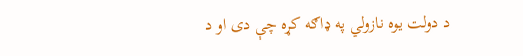د دولت یوه نازولي په ډاګه کړه چې دی او د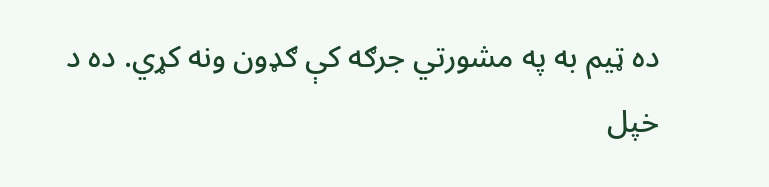ده ټيم به په مشورتي جرګه کې ګډون ونه کړي. ده د خپل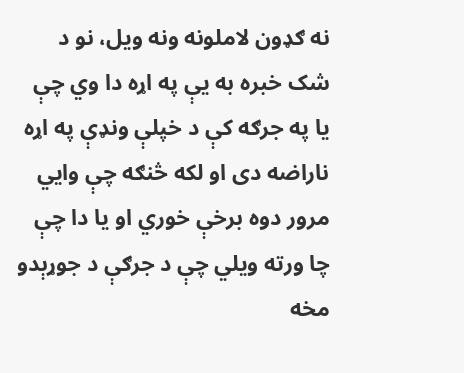نه ګډون لاملونه ونه ویل، نو د شک خبره به یې په اړه دا وي چې یا په جرګه کې د خپلې ونډې په اړه ناراضه دی او لکه څنګه چې وايي مرور دوه برخې خوري او یا دا چې چا ورته ویلي چې د جرګې د جوړېدو مخه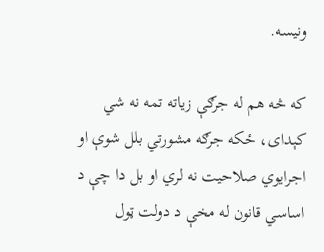ونیسه.

که څه هم له جرګې زیاته تمه نه شي کېدای، ځکه جرګه مشورتي بلل شوې او اجرایوي صلاحیت نه لري او بل دا چې د اساسي قانون له مخې د دولت ټول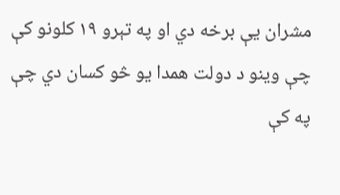مشران یې برخه دي او په تېرو ۱۹ کلونو کې چې وینو د دولت همدا یو څو کسان دي چې په کې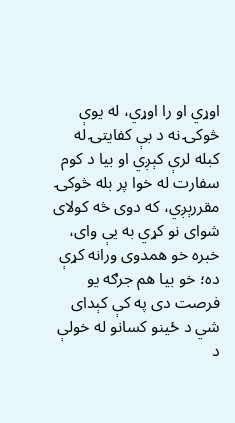اوړي او را اوړي، له یوې څوکۍ نه د بې کفایتۍ له کبله لرې کېږي او بیا د کوم سفارت له خوا پر بله څوکۍ مقررېږي، که دوی څه کولای شوای نو کړي به یې وای، خبره خو همدوی ورانه کړې ده؛ خو بیا هم جرګه یو فرصت دی په کې کېدای شي د ځینو کسانو له خولې د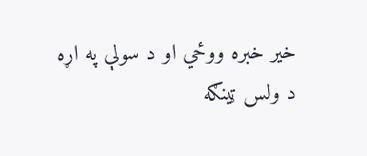خیر خبره ووځي او د سولې په اړه د ولس ټینګه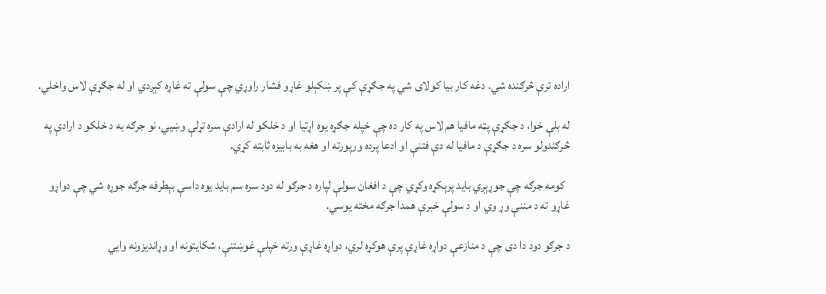اراده ترې څرګنده شي. دغه کار بیا کولای شي په جګړې کې پر ښکېلو غاړو فشار راوړي چې سولې ته غاړه کېږدي او له جګړې لاس واخلي.

له بلې خوا، د جګړې پټه مافیا هم لاس په کار ده چې خپله جګړه یوه اړتیا او د خلکو له ارادې سره تړلې وښيي، نو جرګه به د خلکو د ارادې په څرګندولو سره د جګړې د مافیا له دې فتنې او ادعا پرده ورپورته او هغه به بابیزه ثابته کړي.

  کومه جرګه چې جوړېږي باید پرېکړه وکړي چې د افغان سولې لپاره د جرګو له دود سره سم باید یوه داسې بېطرفه جرګه جوړه شي چې دواړو غاړو ته د مننې وړ وي او د سولې خبرې همدا جرګه مخته یوسي.

د جرګو دود دا دی چې د منازعې دواړه غاړې پرې هوکړه لري، دواړه غاړې ورته خپلې غوښتنې، شکایتونه او وړاندیزونه وايي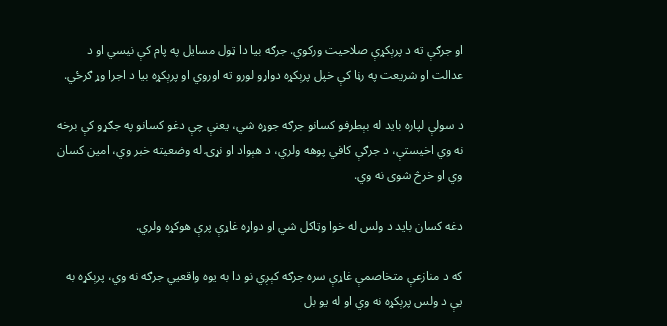او جرګې ته د پرېکړې صلاحیت ورکوي. جرګه بیا دا ټول مسایل په پام کې نیسي او د عدالت او شریعت په رڼا کې خپل پرېکړه دواړو لورو ته اوروي او پرېکړه بیا د اجرا وړ ګرځي.

د سولې لپاره باید له بېطرفو کسانو جرګه جوړه شي، یعنې چې دغو کسانو په جګړو کې برخه نه وي اخیستې، د جرګې کافي پوهه ولري، د هېواد او نړۍ له وضعیته خبر وي، امین کسان وي او خرڅ شوی نه وي.

دغه کسان باید د ولس له خوا وټاکل شي او دواړه غاړې پرې هوکړه ولري.

که د منازعې متخاصمې غاړې سره جرګه کېږي نو دا به یوه واقعيي جرګه نه وي، پرېکړه به یې د ولس پرېکړه نه وي او له یو بل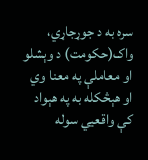سره به د جوړجاړي، واک(حکومت) د وېشلو او معاملې په معنا وي او هېڅکله به په هېواد کې واقعيي سوله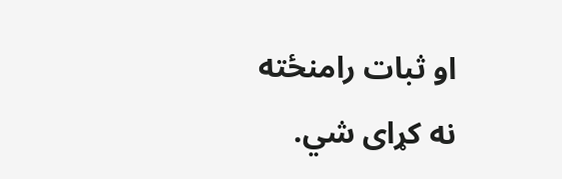او ثبات رامنځته نه کړای شي.